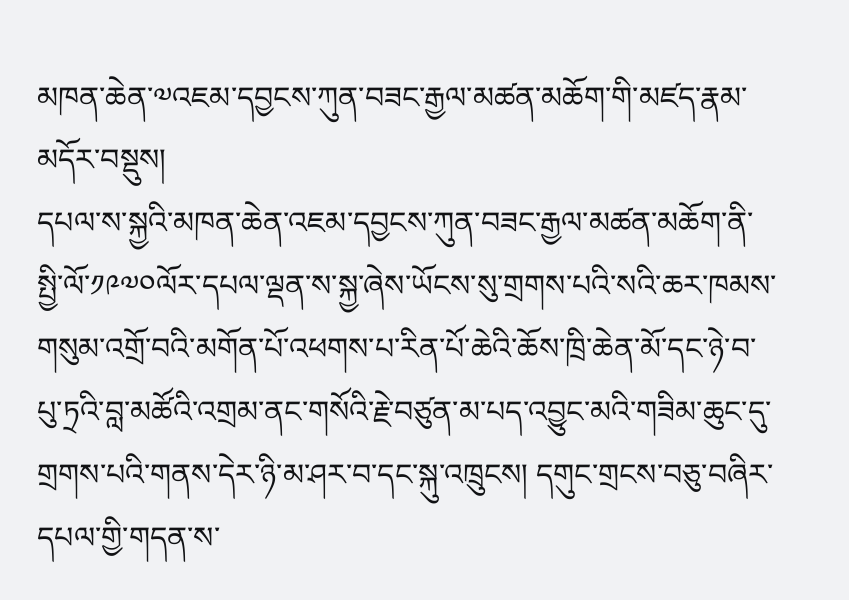མཁན་ཆེན་༧འཇམ་དབྱངས་ཀུན་བཟང་རྒྱལ་མཚན་མཆོག་གི་མཛད་རྣམ་མདོར་བསྡུས།
དཔལ་ས་སྐྱའི་མཁན་ཆེན་འཇམ་དབྱངས་ཀུན་བཟང་རྒྱལ་མཚན་མཆོག་ནི་སྤྱི་ལོ་༡༩༧༠ལོར་དཔལ་ལྡན་ས་སྐྱ་ཞེས་ཡོངས་སུ་གྲགས་པའི་སའི་ཆར་ཁམས་གསུམ་འགྲོ་བའི་མགོན་པོ་འཕགས་པ་རིན་པོ་ཆེའི་ཆོས་ཁྲི་ཆེན་མོ་དང་ཉེ་བ་པུ་ཏྲའི་བླ་མཚོའི་འགྲམ་ནང་གསོའི་རྗེ་བཙུན་མ་པད་འབྱུང་མའི་གཟིམ་ཆུང་དུ་གྲགས་པའི་གནས་དེར་ཉི་མ་ཤར་བ་དང་སྐུ་འཁྲུངས། དགུང་གྲངས་བཅུ་བཞིར་དཔལ་གྱི་གདན་ས་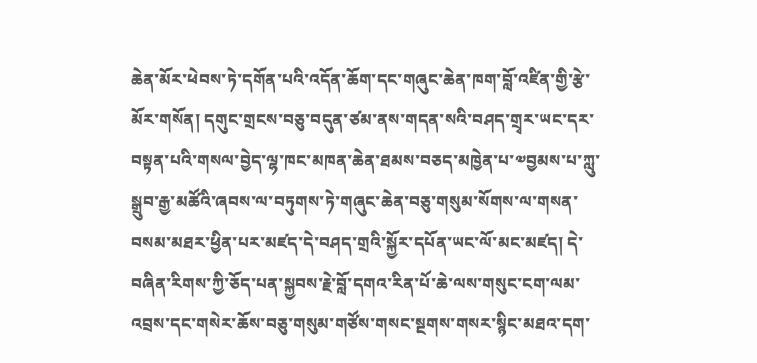ཆེན་མོར་ཕེབས་ཏེ་དགོན་པའི་འདོན་ཆོག་དང་གཞུང་ཆེན་ཁག་བློ་འཛིན་གྱི་རྩེ་མོར་གསོན། དགུང་གྲངས་བཅུ་བདུན་ཙམ་ནས་གདན་སའི་བཤད་གྲྭར་ཡང་དར་བསྟན་པའི་གསལ་བྱེད་ལྷ་ཁང་མཁན་ཆེན་ཐམས་བཅད་མཁྱེན་པ་༧བྱམས་པ་ཀླུ་སྒྲུབ་རྒྱ་མཚོའི་ཞབས་ལ་བཏུགས་ཏེ་གཞུང་ཆེན་བཅུ་གསུམ་སོགས་ལ་གསན་བསམ་མཐར་ཕྱིན་པར་མཛད་དེ་བཤད་གྲའི་སྐྱོར་དཔོན་ཡང་ལོ་མང་མཛད། དེ་བཞིན་རིགས་ཀྱི་ཅོད་པན་སྐྱབས་རྗེ་བློ་དགའ་རིན་པོ་ཆེ་ལས་གསུང་ངག་ལམ་འབྲས་དང་གསེར་ཆོས་བཅུ་གསུམ་གཙོས་གསང་སྔགས་གསར་སྙིང་མཐའ་དག་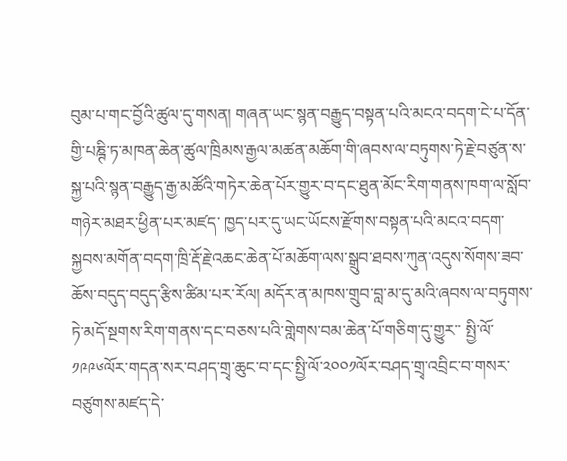བུམ་པ་གང་བྱོའི་ཚུལ་དུ་གསན། གཞན་ཡང་སྙན་བརྒྱུད་བསྟན་པའི་མངའ་བདག་ངེ་པ་དོན་གྱི་པཎྚི་ཏ་མཁན་ཆེན་ཚུལ་ཁྲིམས་རྒྱལ་མཚན་མཆོག་གི་ཞབས་ལ་བཏུགས་ཏེ་རྗེ་བཙུན་ས་སྐྱ་པའི་སྙན་བརྒྱུད་རྒྱ་མཚོའི་གཏེར་ཆེན་པོར་གྱུར་བ་དང་ཐུན་མོང་རིག་གནས་ཁག་ལ་སློབ་གཉེར་མཐར་ཕྱིན་པར་མཛད་ ཁྱད་པར་དུ་ཡང་ཡོངས་རྫོགས་བསྟན་པའི་མངའ་བདག་སྐྱབས་མགོན་བདག་ཁྲི་རྡོ་རྗེ་འཆང་ཆེན་པོ་མཆོག་ལས་སྒྲུབ་ཐབས་ཀུན་འདུས་སོགས་ཟབ་ཆོས་བདུད་བདུད་རྩིས་ཚིམ་པར་རོལ། མདོར་ན་མཁས་གྲུབ་བླ་མ་དུ་མའི་ཞབས་ལ་བཏུགས་ཏེ་མདོ་སྔགས་རིག་གནས་དང་བཅས་པའི་གླེགས་བམ་ཆེན་པོ་གཅིག་དུ་གྱུར་་ སྤྱི་ལོ་༡༩༩༦ལོར་གདན་སར་བཤད་གྲྭ་ཆུང་བ་དང་སྤྱི་ལོ་༢༠༠༡ལོར་བཤད་གྲྭ་འབྲིང་བ་གསར་བཙུགས་མཛད་དེ་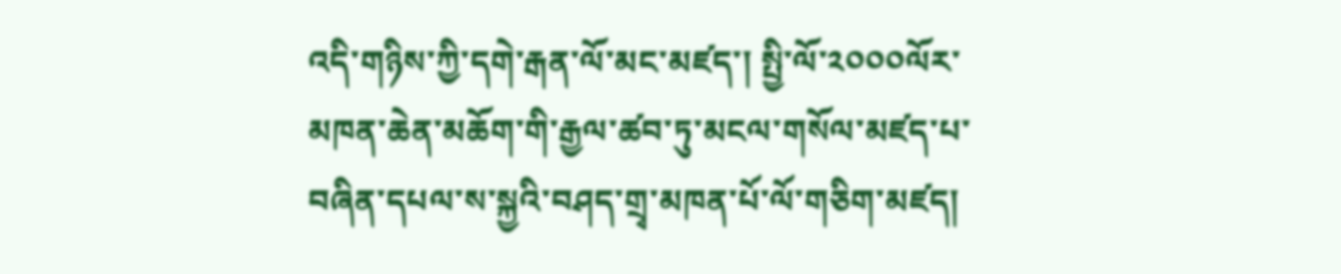འདི་གཉིས་ཀྱི་དགེ་རྒན་ལོ་མང་མཛད་། སྤྱི་ལོ་༢༠༠༠ལོར་མཁན་ཆེན་མཆོག་གི་རྒྱལ་ཚབ་ཏུ་མངལ་གསོལ་མཛད་པ་བཞིན་དཔལ་ས་སྐྱའི་བཤད་གྲྭ་མཁན་པོ་ལོ་གཅིག་མཛད།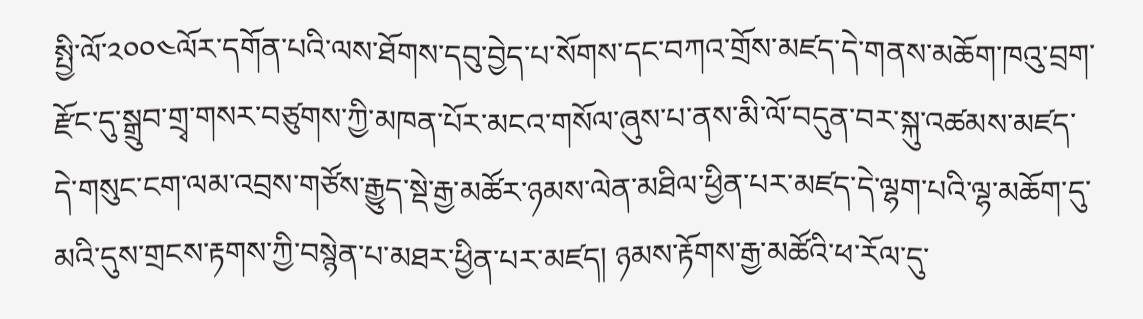སྤྱི་ལོ་༢༠༠༤ལོར་དགོན་པའི་ལས་ཐོགས་དབུ་བྱེད་པ་སོགས་དང་བཀའ་གྲོས་མཛད་དེ་གནས་མཆོག་ཁའུ་བྲག་རྫོང་དུ་སྒྲུབ་གྲྭ་གསར་བཙུགས་ཀྱི་མཁན་པོར་མངའ་གསོལ་ཞུས་པ་ནས་མི་ལོ་བདུན་བར་སྐུ་འཚམས་མཛད་དེ་གསུང་ངག་ལམ་འབྲས་གཙོས་རྒྱུད་སྡེ་རྒྱ་མཚོར་ཉམས་ལེན་མཐིལ་ཕྱིན་པར་མཛད་དེ་ལྷག་པའི་ལྷ་མཆོག་དུ་མའི་དུས་གྲངས་རྟགས་ཀྱི་བསྙེན་པ་མཐར་ཕྱིན་པར་མཛད། ཉམས་རྟོགས་རྒྱ་མཚོའི་ཕ་རོལ་དུ་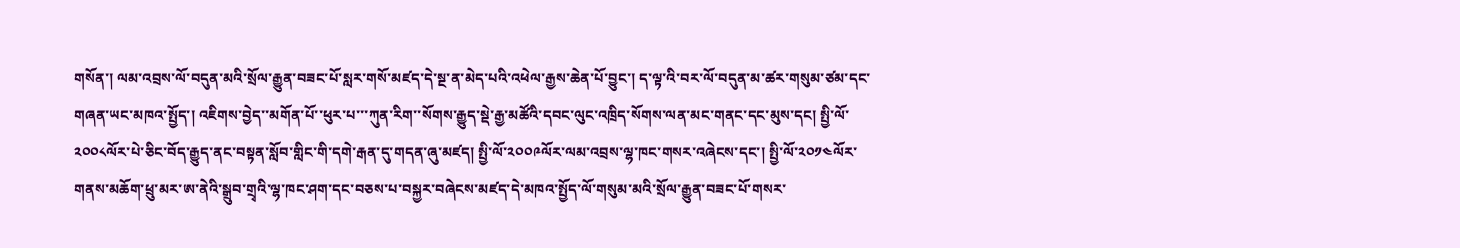གསོན་། ལམ་འབྲས་ལོ་བདུན་མའི་སྲོལ་རྒྱུན་བཟང་པོ་སླར་གསོ་མཛད་དེ་སྔ་ན་མེད་པའི་འཕེལ་རྒྱས་ཆེན་པོ་བྱུང་། ད་ལྟ་འི་བར་ལོ་བདུན་མ་ཚར་གསུམ་ཙམ་དང་གཞན་ཡང་མཁའ་སྤྱོད་། འཇིགས་བྱེད་་མགོན་པོ་་ཕུར་པ་་་ཀུན་རིག་་སོགས་རྒྱུད་སྡེ་རྒྱ་མཚོའི་དབང་ལུང་འཁྲིད་སོགས་ལན་མང་གནང་དང་མུས་དང། སྤྱི་ལོ་༢༠༠༨ལོར་པེ་ཅིང་བོད་རྒྱུད་ནང་བསྟན་སློབ་གླིང་གི་དགེ་རྒན་དུ་གདན་ཞུ་མཛད། སྤྱི་ལོ་༢༠༠༩ལོར་ལམ་འབྲས་ལྷ་ཁང་གསར་འཞེངས་དང་། སྤྱི་ལོ་༢༠༡༤ལོར་གནས་མཆོག་ཕྲུ་མར་ཨ་ནེའི་སྒྲུབ་གྲྭའི་ལྷ་ཁང་ཤག་དང་བཅས་པ་བསྐྱར་བཞེངས་མཛད་དེ་མཁའ་སྤྱོད་ལོ་གསུམ་མའི་སྲོལ་རྒྱུན་བཟང་པོ་གསར་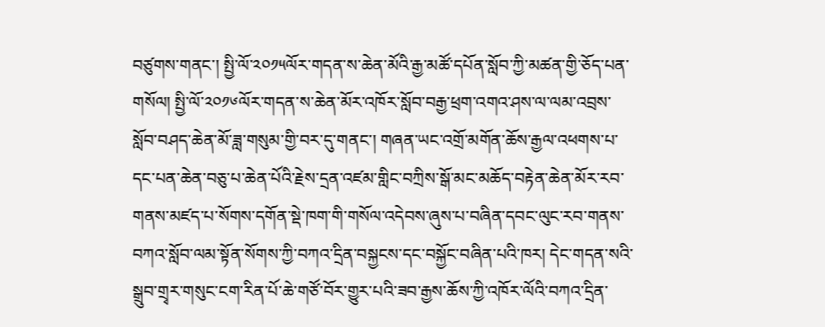བཙུགས་གནང་། སྤྱི་ལོ་༢༠༡༥ལོར་གདན་ས་ཆེན་མོའི་རྒྱ་མཚོ་དཔོན་སློབ་ཀྱི་མཚན་གྱི་ཅོད་པན་གསོལ། སྤྱི་ལོ་༢༠༡༦ལོར་གདན་ས་ཆེན་མོར་འཁོར་སློབ་བརྒྱ་ཕྲག་འགའ་ཤས་ལ་ལམ་འབྲས་སློབ་བཤད་ཆེན་མོ་ཟླ་གསུམ་གྱི་བར་དུ་གནང་། གཞན་ཡང་འགྲོ་མགོན་ཆོས་རྒྱལ་འཕགས་པ་དང་པན་ཆེན་བཅུ་པ་ཆེན་པོའི་རྗེས་དྲན་འཛམ་གླིང་བཀྲིས་སྒོ་མང་མཆོད་བརྟེན་ཆེན་མོར་རབ་གནས་མཛད་པ་སོགས་དགོན་སྡེ་ཁག་གི་གསོལ་འདེབས་ཞུས་པ་བཞིན་དབང་ལུང་རབ་གནས་བཀའ་སློབ་ལམ་སྟོན་སོགས་ཀྱི་བཀའ་དྲིན་བསྐྱངས་དང་བསྐྱོང་བཞིན་པའི་ཁར། དེང་གདན་སའི་སྒྲུབ་གྲྭར་གསུང་ངག་རིན་པོ་ཆེ་གཙོ་བོར་གྱུར་པའི་ཟབ་རྒྱས་ཆོས་ཀྱི་འཁོར་ལོའི་བཀའ་དྲིན་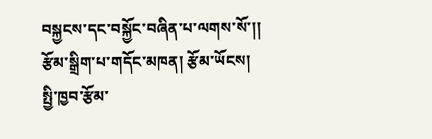བསྐྱངས་དང་བསྐྱོང་བཞིན་པ་ལགས་སོ་།།
རྩོམ་སྒྲིག་པ་གདོང་མཁན། རྩོམ་ཡོངས།
སྤྱི་ཁྱབ་རྩོམ་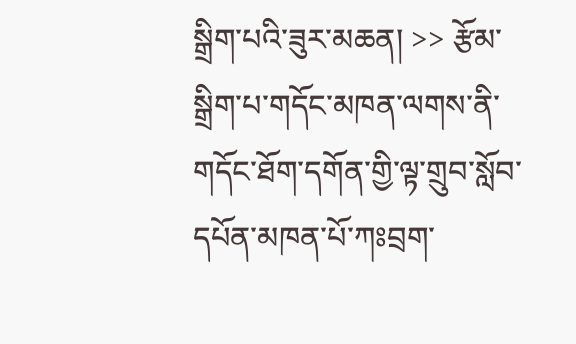སྒྲིག་པའི་ཟུར་མཆན། >> རྩོམ་སྒྲིག་པ་གདོང་མཁན་ལགས་ནི་གདོང་ཐོག་དགོན་གྱི་ལྟ་གྲུབ་སློབ་དཔོན་མཁན་པོ་ཀཿབྲག་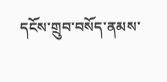དངོས་གྲུབ་བསོད་ནམས་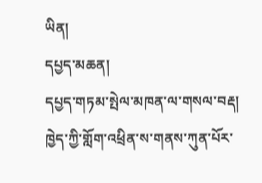ཡིན།
དཔྱད་མཆན།
དཔྱད་གཏམ་སྤེལ་མཁན་ལ་གསལ་བརྡ།
ཁྱེད་ཀྱི་གློག་འཕྲིན་ས་གནས་ཀུན་པོར་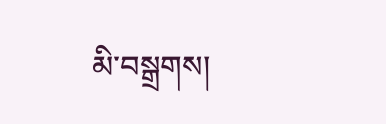མི་བསྒྲགས།